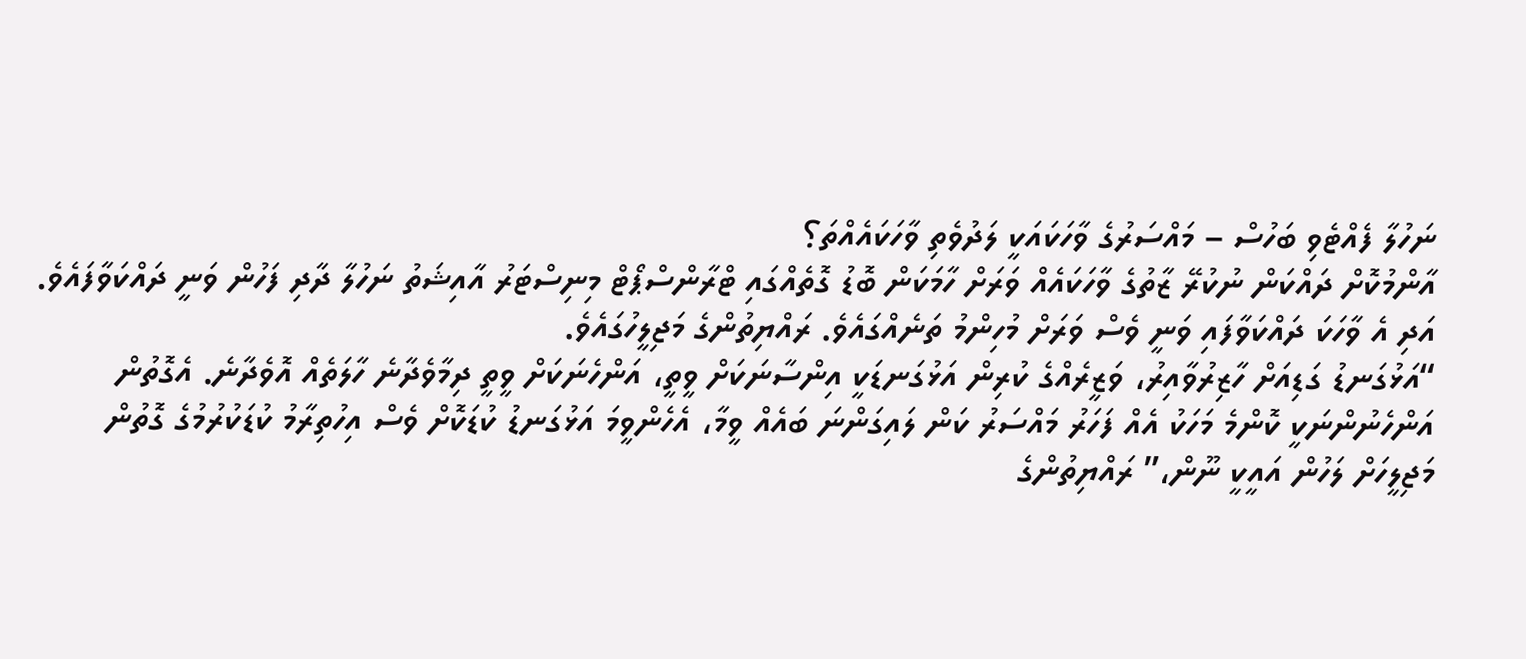ނަހުލާ ފެއްޓެވި ބަހުސް – މައްސަރުގެ ވާހަކައަކީ ލަދުވެތި ވާހަކައެއްތަ؟
އާންމުކޮށް ދައްކަން ނުކުރޭ ޒާތުގެ ވާހަކައެއް ވަރަށް ހާމަކަން ބޮޑު ގޮތެއްގައި ޓްރާންސްޕޯޓް މިނިސްޓަރު އާއިޝަތު ނަހުލާ ދާދި ފަހުން ވަނީ ދައްކަވާފައެވެ. އަދި އެ ވާހަކަ ދައްކަވާފައި ވަނީ ވެސް ވަރަށް މުހިންމު ތަނެއްގައެވެ. ރައްޔިތުންގެ މަޖިލީހުގައެވެ.
“އަޅުގަނޑު ގަޑިއަށް ހާޒިރުވާއިރު، ވަޒީރެއްގެ ކުރިން އަޅުގަނޑަކީ އިންސާނަކަށް ވީތީ، އަންހެނަކަށް ވީތީ ދިމާވެދާނެ ހާލަތެއް އޮވެދާނެ. އެގޮތުން އަންހެނުންނަކީ ކޮންމެ މަހަކު އެއް ފަހަރު މައްސަރު ކަން ލައިގަންނަ ބައެއް ވީމާ، އެހެންވީމަ އަޅުގަނޑު ކުޑަކޮށް ވެސް އިހުތިރާމު ކުޑަކުރުމުގެ ގޮތުން މަޖިލީހަށް ލަހުން އައީކީ ނޫން،” ރައްޔިތުންގެ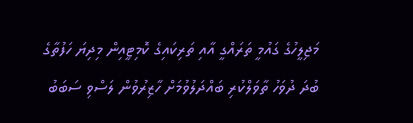މަޖިލީހުގެ ގައުމީ ތަރައްގީ އާއި ތަރިކައިގެ ކޮމިޓީއިން މިދިޔަ ހަފުތާގެ ބުދަ ދުވަހު ތާވަލްކުރި ބައްދަލުވުމަށް ހާޒިރުވުން ލަސްވި ސަބަބު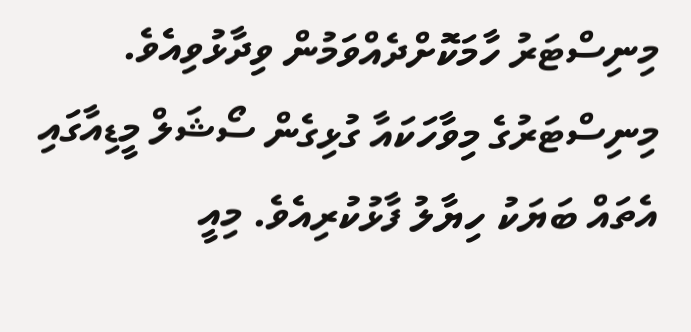މިނިސްޓަރު ހާމަކޮށްދެއްވަމުން ވިދާޅުވިއެވެ.
މިނިސްޓަރުގެ މިވާހަކައާ ގުޅިގެން ސޯޝަލް މީޑިއާގައި އެތައް ބަޔަކު ހިޔާލު ފާޅުކުރިއެވެ. މިއީ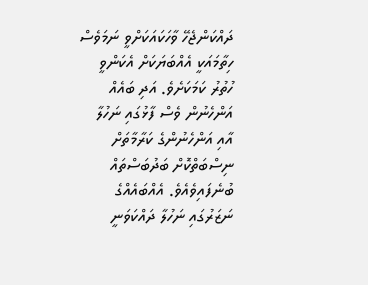ދައްކަންޖެހޭ ވާހަކައަކަށްވީ ނަމަވެސް ހިތާމައަކީ އެއްބަޔަކަށް އެކަންވީ ހުތުރު ކަމަކަށެވެ. އަދި ބައެއް އަންހެނުން ވެސް ފާޅުގައި ނަހުލާ އާއި އަންހެނުންގެ ކަރާމާތަށް ނިސްބަތްކޮށް ބަދުބަސްތައް ބުނެފައިވެއެވެ. އެއްބައެއްގެ ނަޒަރުގައި ނަހުލާ ދައްކަވަނީ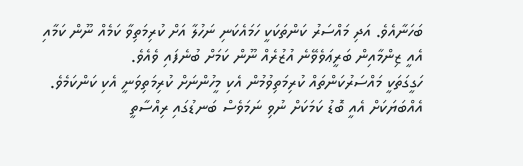ބަހަނާއެވެ. އަދި މައްސަރު ކަންތަކަކީ ހަމައެކަނި ނަހުލާ އަށް ކުރިމަތިވާ ކަމެއް ނޫން ކަމާއި އެއީ ޒިންމާއިން ބަރީޢަވެވޭނެ އުޒުރެއް ނޫން ކަމަށް ބުނެފައި ވެއެވެ.
ހަގީގަތަކީ މައްސަރުކަންތައް ކުރިމަތިވުމުން އެކި މީހުންނަށް ކުރިމަތިވަނީ އެކި ކަންކަމެވެ. އެއްބަޔަކަށް އެއީ ބޮޑު ކަމަކަށް ނުވި ނަމަވެސް ބަނޑުގައި ރިއްސާތީ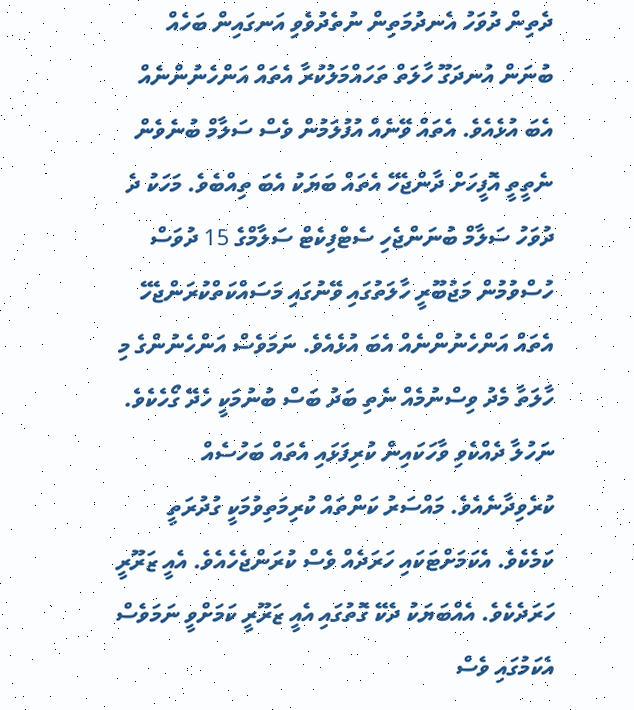ދެތިން ދުވަހު އެނދުމަތިން ނުތެދުވެވި އަނގައިން ބަހެއް ބުނަން އުނދަގޫ ހާލަތް ތަހައްމަލުކުރާ އެތައް އަންހެނުންނެއް އެބަ އުޅެއެވެ. އެތައް ވޭނެއް އުފުލަމުން ވެސް ސަލާމް ބުނެވެން ނެތީތީ އޮފީހަށް ދާންޖެހޭ އެތައް ބަޔަކު އެބަ ތިއްބެވެ. މަހަކު ދެ ދުވަހު ސަލާމް ބުނަންޖެހި ސެޓްފިކެޓް ސަލާމްގެ 15 ދުވަސް ހުސްވުމުން މަޖުބޫރީ ހާލަތުގައި ވޭނުގައި މަސައްކަތްކުރަންޖެހޭ އެތައް އަންހެނުންނެއް އެބަ އުޅެއެވެ. ނަމަވެސް އަންހެނުންގެ މި ހާލަތާ މެދު ވިސްނުމެއް ނެތި ބަދު ބަސް ބުނުމަކީ ހެދޭ ގޯހެކެވެ.
ނަހުލާ ދެއްކެވި ވާހަކައިން ކުރިފަޅައި އެތައް ބަހުސެއް ކުރެވިދާނެއެވެ. މައްސަރު ކަންތައް ކުރިމަތިވުމަކީ ގުދުރަތީ ކަމެކެވެ. އެކަމަށްޓަކައި ހަރަދެއް ވެސް ކުރަންޖެހެއެވެ. އެއީ ޒަރޫރީ ހަރަދެކެވެ. އެއްބަޔަކު ދެކޭ ގޮތުގައި އެއީ ޒަރޫރީ ކަމަށްވީ ނަމަވެސް އެކަމުގައި ވެސް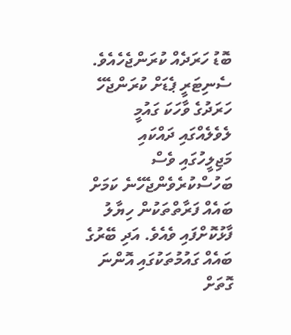ބޮޑު ހަރަދެއް ކުރަންޖެހެއެވެ. ސެނިޓަރީ ޕެޑަށް ކުރަންޖެހޭ ހަރަދުގެ ވާހަކަ ގައުމީ ލެވެލެއްގައި ދައްކައި މަޖިލީހުގައި ވެސް ބަހުސްކުރެވެންޖެހޭނެ ކަމަށް ބައެއް ފަރާތްތަކުން ހިޔާލު ފާޅުކޮށްފައި ވެއެވެ. އަދި ބޭރުގެ ބައެއް ގައުމުތަކުގައި އޮންނަ ގޮތަށް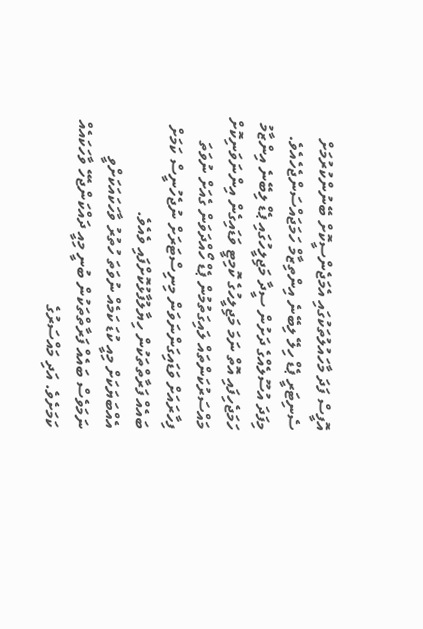އޮފީސް ފަދަ މާހައުލުތަކުގައި އެމަޖެންސީކޮށް ބޭނުންކުރުމަށް ސެނިޓަރީ ޕެޑް ހިލޭ ލިބޭނެ އިންތިޒާމް ހަމަޖައްސަންޖެހެއެވެ. މިފަދަ އުސޫލެއްގެ ދަށުން ސީދާ މަޖިލީހުގައި ޕެޑް ލިބޭނެ އިންޒާމު ހަމަޖެހިފައި އޮތް ނަމަ މަޖިލީހުގެ ކޮމިޓީ ވަޑައިގެން އިންނަވަނިކޮށް މައްސަރުކަންތައް ލައިގަތުމުން ޕެޑް ހޯއްދަވަން ގެއަށް ނުވަތަ ފިހާރައަށް ވަޑައިގަންނަވަން މިނިސްޓަރަށް ނުޖެހުނީސް ކަމަށް ބައެއް ފަރާތްތަކުން ހިޔާލުފާޅުކޮށްފައި ވެއެވެ.
އެއްބަޔަކަށް މިއީ ކުޑަ ކަމެއް ނުވަތަ ހުތުރު ވާހަކައަކަށްވީ ނަމަވެސް ބައެއް ފަރާތްތަކުން ބުނީ މިއީ ދައްކަންޖެހޭ ވާހަކައެއް ކަމަށެވެ. އަދި މައްސަރުގެ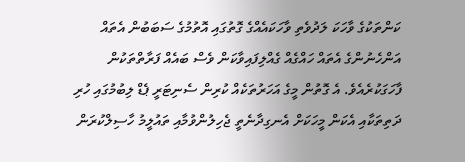ކަންތަކުގެ ވާހަކަ ލަދުވެތި ވާހަކައެއްގެ ގޮތުގައި އޮތުމުގެ ސަބަބުން އެތައް އަންހެނުންގެ އެތައް ހައްގެއް ގެއްލިފައިވާކަން ވެސް ބައެއް ފަރާތްތަކުން ފާހަގަކުރެއެވެ. އެ ގޮތުން މީގެ އަހަރުތަކެއް ކުރިން ސެނިޓަރީ ޕެޑް ލިބުމުގައި ހުރި ދަތިތަކާއި އެކަން މީހަކަށް އެނގިދާނެތީ ޖެހިލުންވުމާއި ތައުލީމު ހާސިލްކުރަން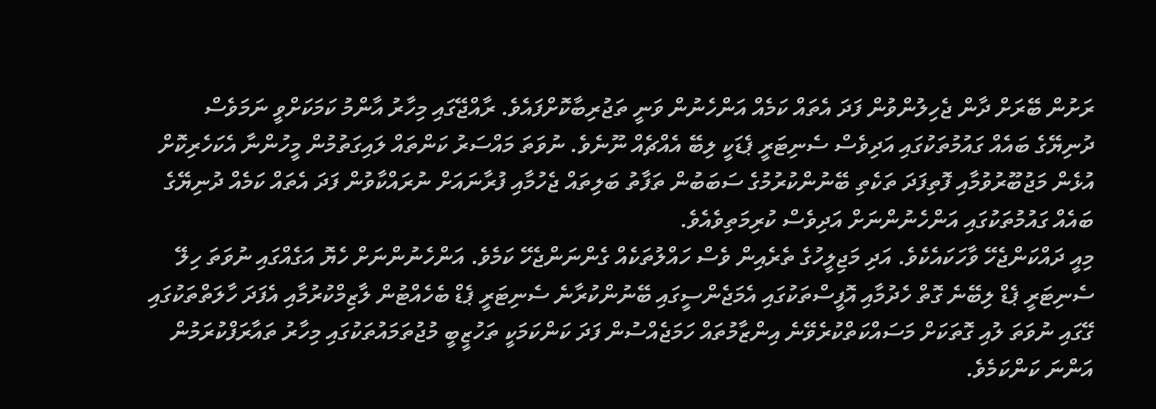ރަށުން ބޭރަށް ދާން ޖެހިލުންވުން ފަދަ އެތައް ކަމެއް އަންހެނުން ވަނީ ތަޖުރިބާކޮށްފައެވެ. ރާއްޖޭގައި މިހާރު އާންމު ކަމަކަށްވީ ނަމަވެސް ދުނިޔޭގެ ބައެއް ގައުމުތަކުގައި އަދިވެސް ސެނިޓަރީ ޕެޑަކީ ލިބޭ އެއްޗެއް ނޫނެވެ. ނުވަތަ މައްސަރު ކަންތައް ލައިގަތުމުން މީހުންނާ އެކަހެރިކޮށް އުޅެން މަޖުބޫރުވުމާއި ފޮތިފަދަ ތަކެތި ބޭނުންކުރުމުގެ ސަބަބުން ތަފާތު ބަލިތައް ޖެހުމާއި ފުރާނައަށް ނުރައްކާވުން ފަދަ އެތައް ކަމެއް ދުނިޔޭގެ ބައެއް ގައުމުތަކުގައި އަންހެނުންނަށް އަދިވެސް ކުރިމަތިވެއެވެ.
މިއީ ދައްކަންޖެހޭ ވާހަކައެކެވެ. އަދި މަޖިލީހުގެ ތެރެއިން ވެސް ހައްލުތަކެއް ގެންނަންޖެހޭ ކަމެވެ. އަންހެނުންނަށް ހެޔޮ އަގެއްގައި ނުވަތަ ހިލޭ ސެނިޓަރީ ޕެޑް ލިބޭނެ ގޮތް ހެދުމާއި އޮފީސްތަކުގައި އެމަޖެންސީގައި ބޭނުންކުރާނެ ސެނިޓަރީ ޕެޑް ބެހެއްޓުން ލާޒިމްކުރުމާއި އެފަދަ ހާލަތްތަކުގައި ގޭގައި ނުވަތަ ލުއި ގޮތަކަށް މަސައްކަތްކުރެވޭނެ އިންޒާމުތައް ހަމަޖެއްސުން ފަދަ ކަންކަމަކީ ތަހުޒީބީ މުޖުތަމައުތަކުގައި މިހާރު ތައާރަފްކުރަމުން އަންނަ ކަންކަމެވެ.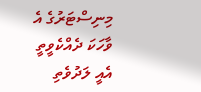މިނިސްޓަރުގެ އެ ވާހަކަ ދެއްކެވީތީ އެއީ ލަދުވެތި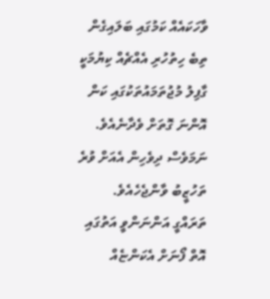ވާހަކައެއް ކަމުގައި ބަލައިގެން ތިބެ ހިތުހުރި އެއްޗެއް ކިޔުމަކީ ގާފިލު މުޖުތަމައުތަކުގައި ކަން އޮންނަ ގޮތަށް ވެދާނެއެވެ. ނަމަވެސް ދިވެހިން އެއަށް ވުރެ ތަހުޒީބު ވާންޖެހެއެވެ. ތަރައްގީ އަންނަންވީ އަތުގައި އޮތް ފޯނަށް އެކަންޏެއް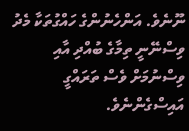ނޫނެވެ. އަންހެނުންގެ ހައްގުތަކާ މެދު ވިސްނޭނީ ތިމާގެ ބުއްދި އާއި ވިސްނުމަށް ވެސް ތަރައްގީ އައިސްގެންނެވެ.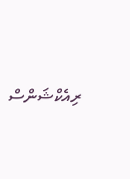ރިއެކްޝަންސް